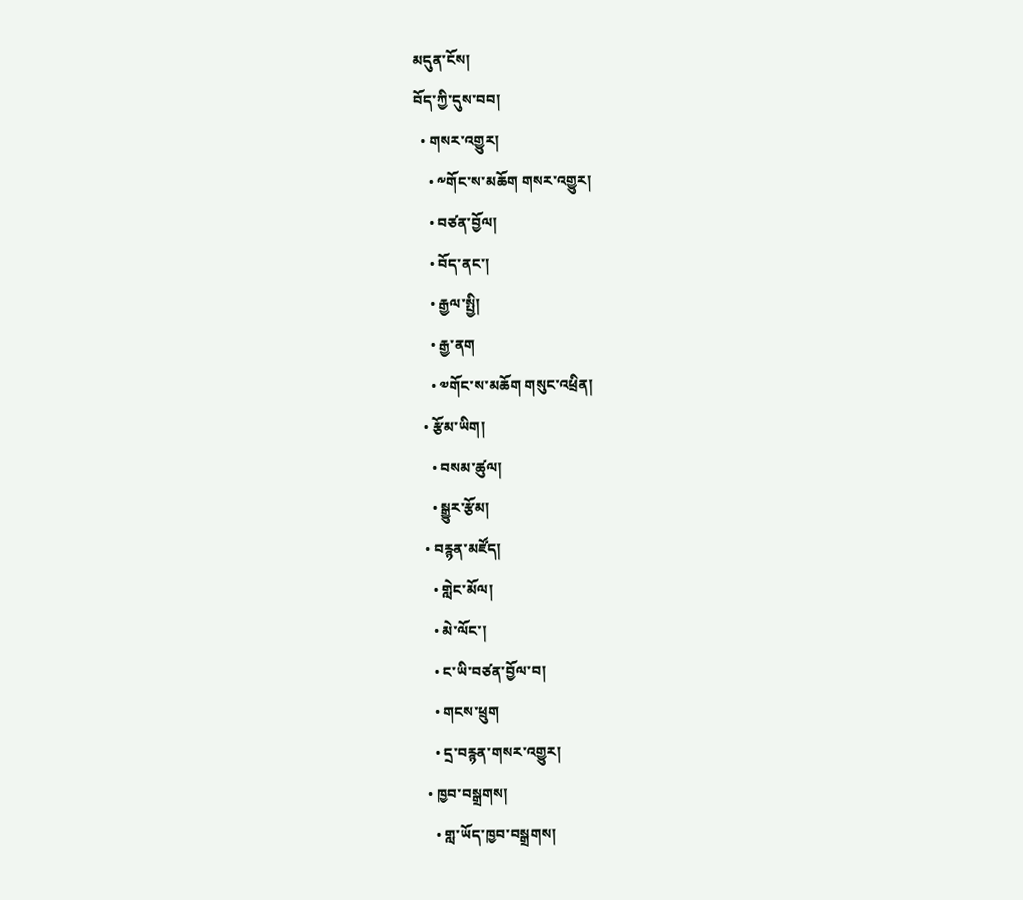མདུན་ངོས།
བོད་ཀྱི་དུས་བབ།
  • གསར་འགྱུར།
    • ༸གོང་ས་མཆོག གསར་འགྱུར།
    • བཙན་བྱོལ།
    • བོད་ནང་།
    • རྒྱལ་སྤྱི།
    • རྒྱ་ནག
    • ༧གོང་ས་མཆོག གསུང་འཕྲིན།
  • རྩོམ་ཡིག།
    • བསམ་ཚུལ།
    • སྒྱུར་རྩོམ།
  • བརྙན་མཛོད།
    • གླེང་མོལ།
    • མེ་ལོང་།
    • ང་ཡི་བཙན་བྱོལ་བ།
    • གངས་ཕྲུག
    • དྲ་བརྙན་གསར་འགྱུར།
  • ཁྱབ་བསྒྲགས།
    • གླ་ཡོད་ཁྱབ་བསྒྲགས།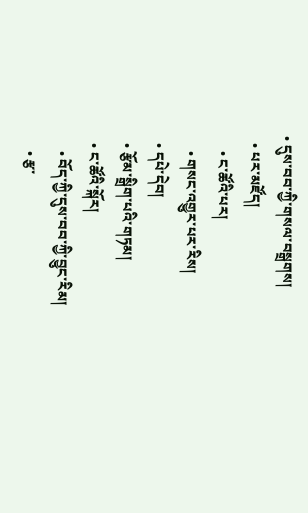• དུས་བབ་ཀྱི་གསལ་བསྒྲགས།
  • པར་མཛོད།
    • ང་ཚོའི་པར།
    • གསང་འགྱུར་པར་རིས།
  • དཔེ་དེབ།
  • རྩོམ་སྒྲིག་པའི་གཏམ།
  • ང་ཚོའི་སྐོར།
    • བོད་ཀྱི་དུས་བབ་ཀྱི་བྱུང་རིམ།
    • རྩ་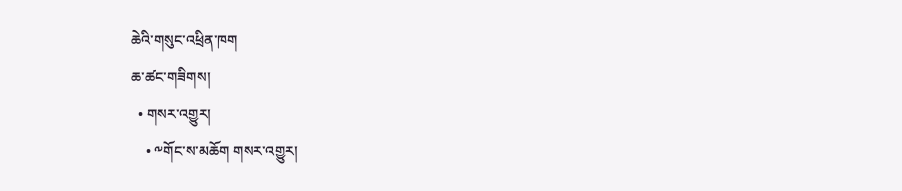ཆེའི་གསུང་འཕྲིན་ཁག
ཆ་ཚང་གཟིགས།
  • གསར་འགྱུར།
    • ༸གོང་ས་མཆོག གསར་འགྱུར།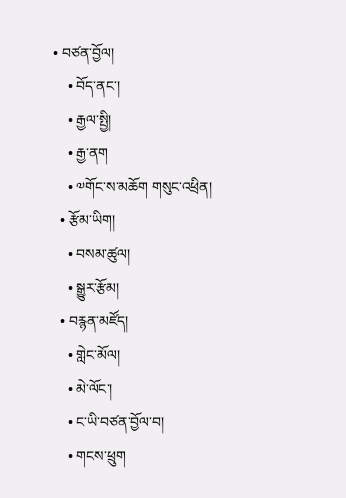• བཙན་བྱོལ།
    • བོད་ནང་།
    • རྒྱལ་སྤྱི།
    • རྒྱ་ནག
    • ༧གོང་ས་མཆོག གསུང་འཕྲིན།
  • རྩོམ་ཡིག།
    • བསམ་ཚུལ།
    • སྒྱུར་རྩོམ།
  • བརྙན་མཛོད།
    • གླེང་མོལ།
    • མེ་ལོང་།
    • ང་ཡི་བཙན་བྱོལ་བ།
    • གངས་ཕྲུག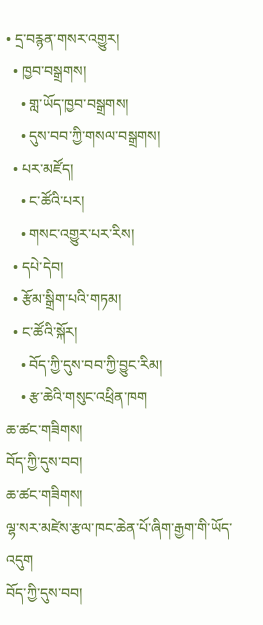• དྲ་བརྙན་གསར་འགྱུར།
  • ཁྱབ་བསྒྲགས།
    • གླ་ཡོད་ཁྱབ་བསྒྲགས།
    • དུས་བབ་ཀྱི་གསལ་བསྒྲགས།
  • པར་མཛོད།
    • ང་ཚོའི་པར།
    • གསང་འགྱུར་པར་རིས།
  • དཔེ་དེབ།
  • རྩོམ་སྒྲིག་པའི་གཏམ།
  • ང་ཚོའི་སྐོར།
    • བོད་ཀྱི་དུས་བབ་ཀྱི་བྱུང་རིམ།
    • རྩ་ཆེའི་གསུང་འཕྲིན་ཁག
ཆ་ཚང་གཟིགས།
བོད་ཀྱི་དུས་བབ།
ཆ་ཚང་གཟིགས།
ལྷ་སར་མཛེས་རྩལ་ཁང་ཆེན་པོ་ཞིག་རྒྱག་གི་ཡོད་འདུག
བོད་ཀྱི་དུས་བབ།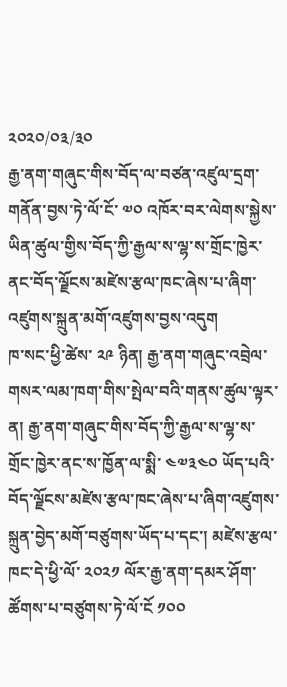༢༠༢༠/༠༣/༣༠
རྒྱ་ནག་གཞུང་གིས་བོད་ལ་བཙན་འཛུལ་དྲག་གནོན་བྱས་ཏེ་ལོ་ངོ་ ༧༠ འཁོར་བར་ལེགས་སྐྱེས་ཡིན་ཚུལ་གྱིས་བོད་ཀྱི་རྒྱལ་ས་ལྷ་ས་གྲོང་ཁྱེར་ནང་བོད་ལྗོངས་མཛེས་རྩལ་ཁང་ཞེས་པ་ཞིག་འཛུགས་སྐྲུན་མགོ་འཛུགས་བྱས་འདུག
ཁ་སང་ཕྱི་ཚེས་ ༢༩ ཉིན། རྒྱ་ནག་གཞུང་འབྲེལ་གསར་ལམ་ཁག་གིས་སྤེལ་བའི་གནས་ཚུལ་ལྟར་ན། རྒྱ་ནག་གཞུང་གིས་བོད་ཀྱི་རྒྱལ་ས་ལྷ་ས་གྲོང་ཁྱེར་ནང་ས་ཁྱོན་ལ་སྨི་ ༤༧༣༤༠ ཡོད་པའི་བོད་ལྗོངས་མཛེས་རྩལ་ཁང་ཞེས་པ་ཞིག་འཛུགས་སྐྲུན་བྱེད་མགོ་བཙུགས་ཡོད་པ་དང་། མཛེས་རྩལ་ཁང་དེ་ཕྱི་ལོ་ ༢༠༢༡ ལོར་རྒྱ་ནག་དམར་ཤོག་ཚོགས་པ་བཙུགས་ཏེ་ལོ་ངོ ༡༠༠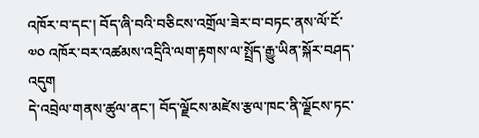འཁོར་བ་དང་། བོད་ཞི་བའི་བཅིངས་འགྲོལ་ཟེར་བ་བཏང་ནས་ལོ་ངོ་ ༧༠ འཁོར་བར་འཚམས་འདྲིའི་ལག་རྟགས་ལ་སྤྲོད་རྒྱུ་ཡིན་སྐོར་བཤད་འདུག
དེ་འབྲེལ་གནས་ཚུལ་ནང་། བོད་ལྗོངས་མཛེས་རྩལ་ཁང་ནི་ལྗོངས་ཏང་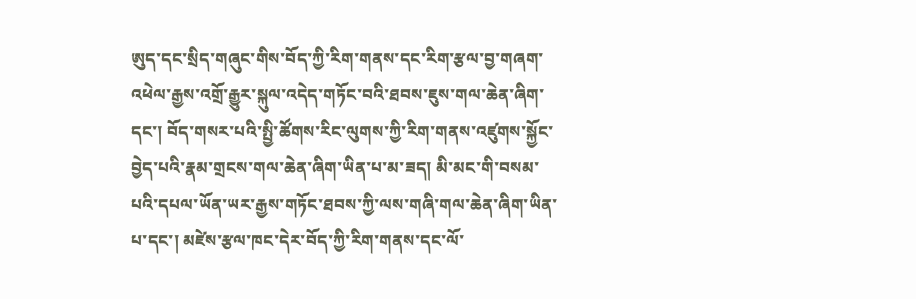ཨུད་དང་སྲིད་གཞུང་གིས་བོད་ཀྱི་རིག་གནས་དང་རིག་རྩལ་བྱ་གཞག་འཕེལ་རྒྱས་འགྲོ་རྒྱུར་སྐུལ་འདེད་གཏོང་བའི་ཐབས་ཇུས་གལ་ཆེན་ཞིག་དང་། བོད་གསར་པའི་སྤྱི་ཚོགས་རིང་ལུགས་ཀྱི་རིག་གནས་འཛུགས་སྐྱོང་བྱེད་པའི་རྣམ་གྲངས་གལ་ཆེན་ཞིག་ཡིན་པ་མ་ཟད། མི་མང་གི་བསམ་པའི་དཔལ་ཡོན་ཡར་རྒྱས་གཏོང་ཐབས་ཀྱི་ལས་གཞི་གལ་ཆེན་ཞིག་ཡིན་པ་དང་། མཛེས་རྩལ་ཁང་དེར་བོད་ཀྱི་རིག་གནས་དང་ལོ་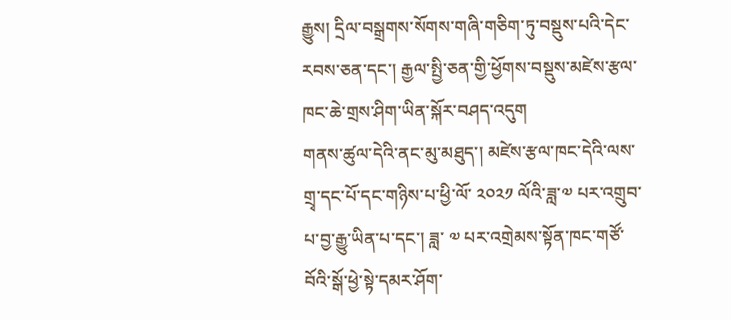རྒྱུས། དྲིལ་བསྒྲགས་སོགས་གཞི་གཅིག་ཏུ་བསྡུས་པའི་དེང་རབས་ཅན་དང་། རྒྱལ་སྤྱི་ཅན་གྱི་ཕྱོགས་བསྡུས་མཛེས་རྩལ་ཁང་ཆེ་གྲས་ཤིག་ཡིན་སྐོར་བཤད་འདུག
གནས་ཚུལ་དེའི་ནང་མུ་མཐུད་། མཛེས་རྩལ་ཁང་དེའི་ལས་གྲྭ་དང་པོ་དང་གཉིས་པ་ཕྱི་ལོ་ ༢༠༢༡ ལོའི་ཟླ་༧ པར་འགྲུབ་པ་བྱ་རྒྱུ་ཡིན་པ་དང་། ཟླ་ ༧ པར་འགྲེམས་སྟོན་ཁང་གཙོ་བོའི་སྒོ་ཕྱེ་སྟེ་དམར་ཤོག་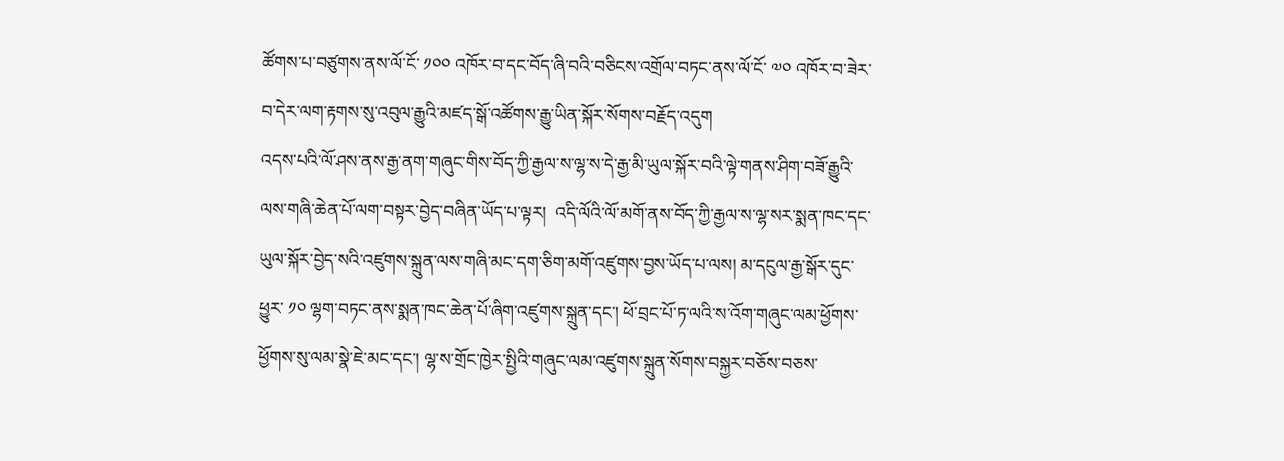ཚོགས་པ་བཙུགས་ནས་ལོ་ངོ་ ༡༠༠ འཁོར་བ་དང་བོད་ཞི་བའི་བཅིངས་འགྲོལ་བཏང་ནས་ལོ་ངོ་ ༧༠ འཁོར་བ་ཟེར་བ་དེར་ལག་རྟགས་སུ་འབུལ་རྒྱུའི་མཛད་སྒོ་འཚོགས་རྒྱུ་ཡིན་སྐོར་སོགས་བརྗོད་འདུག
འདས་པའི་ལོ་ཤས་ནས་རྒྱ་ནག་གཞུང་གིས་བོད་ཀྱི་རྒྱལ་ས་ལྷ་ས་དེ་རྒྱ་མི་ཡུལ་སྐོར་བའི་ལྟེ་གནས་ཤིག་བཟོ་རྒྱུའི་ལས་གཞི་ཆེན་པོ་ལག་བསྟར་བྱེད་བཞིན་ཡོད་པ་ལྟར།  འདི་ལོའི་ལོ་མགོ་ནས་བོད་ཀྱི་རྒྱལ་ས་ལྷ་སར་སྨན་ཁང་དང་ཡུལ་སྐོར་བྱེད་སའི་འཛུགས་སྐྲུན་ལས་གཞི་མང་དག་ཅིག་མགོ་འཛུགས་བྱས་ཡོད་པ་ལས། མ་དངུལ་རྒྱ་སྒོར་དུང་ཕྱུར་ ༡༠ ལྷག་བཏང་ནས་སྨན་ཁང་ཆེན་པོ་ཞིག་འཛུགས་སྐྲུན་དང་། ཕོ་བྲང་པོ་ཏ་ལའི་ས་འོག་གཞུང་ལམ་ཕྱོགས་ཕྱོགས་སུ་ལམ་སྣེ་ཇེ་མང་དང་། ལྷ་ས་གྲོང་ཁྱེར་སྤྱིའི་གཞུང་ལམ་འཛུགས་སྐྲུན་སོགས་བསྐྱར་བཅོས་བཅས་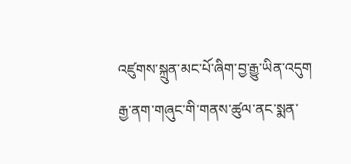འཛུགས་སྐྲུན་མང་པོ་ཞིག་བྱ་རྒྱུ་ཡིན་འདུག
རྒྱ་ནག་གཞུང་གི་གནས་ཚུལ་ནང་སྨན་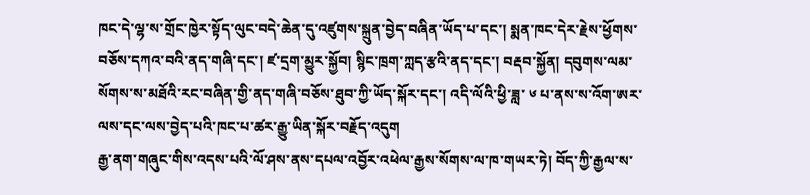ཁང་དེ་ལྷ་ས་གྲོང་ཁྱེར་སྟོད་ལུང་བདེ་ཆེན་དུ་འཛུགས་སྐྲུན་བྱེད་བཞིན་ཡོད་པ་དང་། སྨན་ཁང་དེར་རྗེས་ཕྱོགས་བཅོས་དཀའ་བའི་ནད་གཞི་དང་། ཛ་དྲག་མྱུར་སྐྱོབ། སྙིང་ཁྲག་ཀླད་རྩའི་ནད་དང་། བརྡབ་སྐྱོན། དབུགས་ལམ་སོགས་ས་མཐོའི་རང་བཞིན་གྱི་ནད་གཞི་བཅོས་ཐུབ་ཀྱི་ཡོད་སྐོར་དང་། འདི་ལོའི་ཕྱི་ཟླ་ ༦ པ་ནས་ས་འོག་ཨར་ལས་དང་ལས་བྱེད་པའི་ཁང་པ་ཚར་རྒྱུ་ཡིན་སྐོར་བརྗོད་འདུག
རྒྱ་ནག་གཞུང་གིས་འདས་པའི་ལོ་ཤས་ནས་དཔལ་འབྱོར་འཕེལ་རྒྱས་སོགས་ལ་ཁ་གཡར་ཏེ། བོད་ཀྱི་རྒྱལ་ས་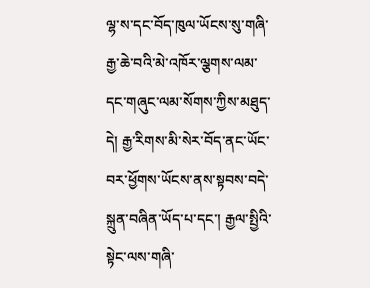ལྷ་ས་དང་བོད་ཁུལ་ཡོངས་སུ་གཞི་རྒྱ་ཆེ་བའི་མེ་འཁོར་ལྕགས་ལམ་དང་གཞུང་ལམ་སོགས་ཀྱིས་མཐུད་དེ། རྒྱ་རིགས་མི་སེར་བོད་ནང་ཡོང་བར་ཕྱོགས་ཡོངས་ནས་སྟབས་བདེ་སྐྲུན་བཞིན་ཡོད་པ་དང་། རྒྱལ་སྤྱིའི་སྟེང་ལས་གཞི་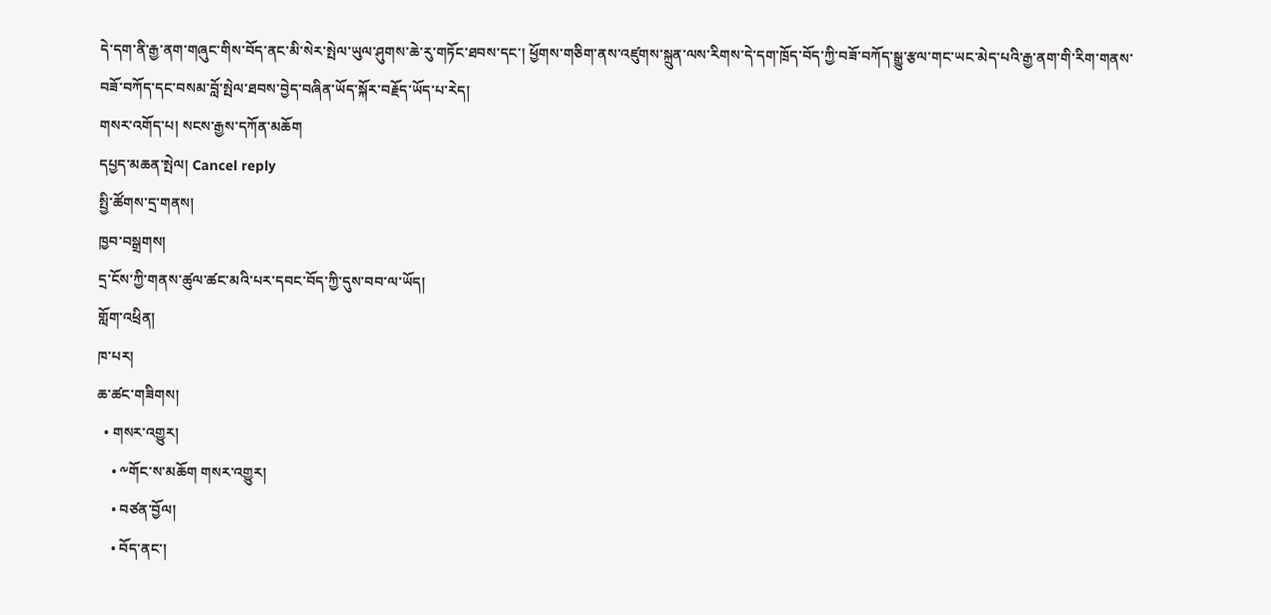དེ་དག་ནི་རྒྱ་ནག་གཞུང་གིས་བོད་ནང་མི་སེར་སྤེལ་ཡུལ་ཤུགས་ཆེ་རུ་གཏོང་ཐབས་དང་། ཕྱོགས་གཅིག་ནས་འཛུགས་སྐྲུན་ལས་རིགས་དེ་དག་ཁྲོད་བོད་ཀྱི་བཟོ་བཀོད་སྒྱུ་རྩལ་གང་ཡང་མེད་པའི་རྒྱ་ནག་གི་རིག་གནས་བཟོ་བཀོད་དང་བསམ་བློ་སྤེལ་ཐབས་བྱེད་བཞིན་ཡོད་སྐོར་བརྗོད་ཡོད་པ་རེད།
གསར་འགོད་པ། སངས་རྒྱས་དཀོན་མཆོག
དཔྱད་མཆན་སྤེལ། Cancel reply
སྤྱི་ཚོགས་དྲ་གནས།
ཁྱབ་བསྒྲགས།
དྲ་ངོས་ཀྱི་གནས་ཚུལ་ཚང་མའི་པར་དབང་བོད་ཀྱི་དུས་བབ་ལ་ཡོད།
གློག་འཕྲིན།
ཁ་པར།
ཆ་ཚང་གཟིགས།
  • གསར་འགྱུར།
    • ༸གོང་ས་མཆོག གསར་འགྱུར།
    • བཙན་བྱོལ།
    • བོད་ནང་།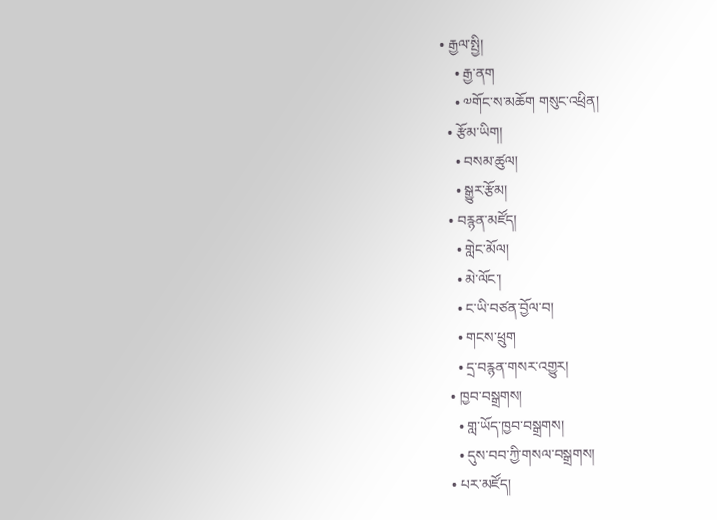• རྒྱལ་སྤྱི།
    • རྒྱ་ནག
    • ༧གོང་ས་མཆོག གསུང་འཕྲིན།
  • རྩོམ་ཡིག།
    • བསམ་ཚུལ།
    • སྒྱུར་རྩོམ།
  • བརྙན་མཛོད།
    • གླེང་མོལ།
    • མེ་ལོང་།
    • ང་ཡི་བཙན་བྱོལ་བ།
    • གངས་ཕྲུག
    • དྲ་བརྙན་གསར་འགྱུར།
  • ཁྱབ་བསྒྲགས།
    • གླ་ཡོད་ཁྱབ་བསྒྲགས།
    • དུས་བབ་ཀྱི་གསལ་བསྒྲགས།
  • པར་མཛོད།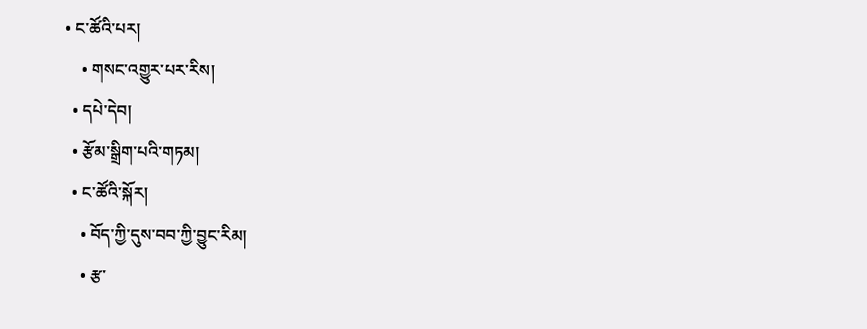• ང་ཚོའི་པར།
    • གསང་འགྱུར་པར་རིས།
  • དཔེ་དེབ།
  • རྩོམ་སྒྲིག་པའི་གཏམ།
  • ང་ཚོའི་སྐོར།
    • བོད་ཀྱི་དུས་བབ་ཀྱི་བྱུང་རིམ།
    • རྩ་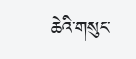ཆེའི་གསུང་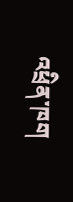འཕྲིན་ཁག